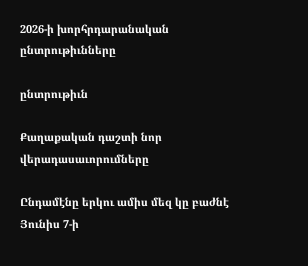2026-ի խորհրդարանական ընտրութիւնները

ընտրութիւն

Քաղաքական դաշտի նոր վերադասաւորումները

Ընդամէնը երկու ամիս մեզ կը բաժնէ Յունիս 7-ի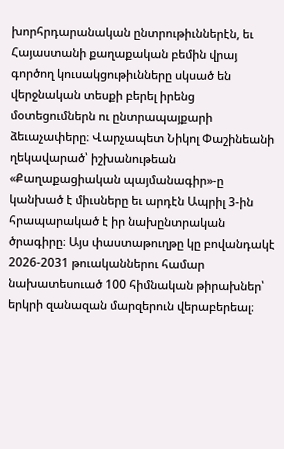խորհրդարանական ընտրութիւններէն, եւ Հայաստանի քաղաքական բեմին վրայ գործող կուսակցութիւնները սկսած են վերջնական տեսքի բերել իրենց մօտեցումներն ու ընտրապայքարի ձեւաչափերը։ Վարչապետ Նիկոլ Փաշինեանի ղեկավարած՝ իշխանութեան «Քաղաքացիական պայմանագիր»-ը կանխած է միւսները եւ արդէն Ապրիլ 3-ին հրապարակած է իր նախընտրական ծրագիրը։ Այս փաստաթուղթը կը բովանդակէ 2026-2031 թուականներու համար նախատեսուած 100 հիմնական թիրախներ՝ երկրի զանազան մարզերուն վերաբերեալ։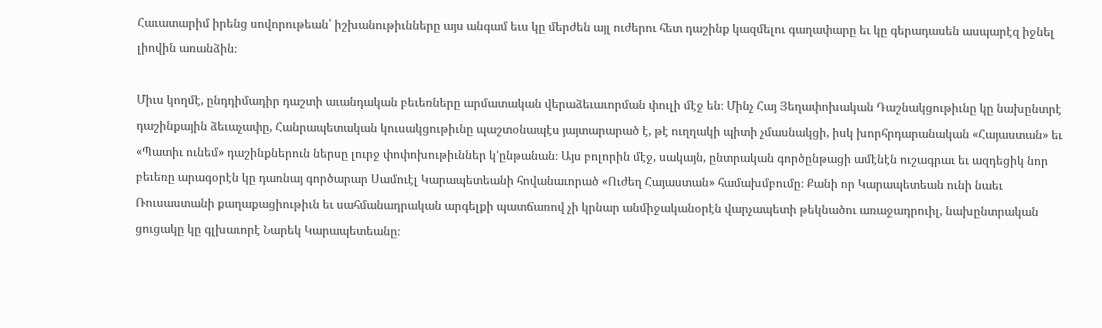Հաւատարիմ իրենց սովորութեան՝ իշխանութիւնները այս անգամ եւս կը մերժեն այլ ուժերու հետ դաշինք կազմելու գաղափարը եւ կը գերադասեն ասպարէզ իջնել լիովին առանձին։

Միւս կողմէ, ընդդիմադիր դաշտի աւանդական բեւեռները արմատական վերաձեւաւորման փուլի մէջ են։ Մինչ Հայ Յեղափոխական Դաշնակցութիւնը կը նախընտրէ դաշինքային ձեւաչափը, Հանրապետական կուսակցութիւնը պաշտօնապէս յայտարարած է, թէ ուղղակի պիտի չմասնակցի, իսկ խորհրդարանական «Հայաստան» եւ «Պատիւ ունեմ» դաշինքներուն ներսը լուրջ փոփոխութիւններ կ՚ընթանան։ Այս բոլորին մէջ, սակայն, ընտրական գործընթացի ամէնէն ուշագրաւ եւ ազդեցիկ նոր բեւեռը արագօրէն կը դառնայ գործարար Սամուէլ Կարապետեանի հովանաւորած «Ուժեղ Հայաստան» համախմբումը։ Քանի որ Կարապետեան ունի նաեւ Ռուսաստանի քաղաքացիութիւն եւ սահմանադրական արգելքի պատճառով չի կրնար անմիջականօրէն վարչապետի թեկնածու առաջադրուիլ, նախընտրական ցուցակը կը գլխաւորէ Նարեկ Կարապետեանը։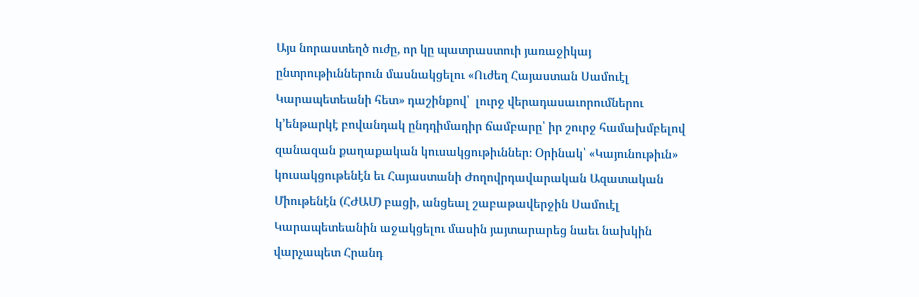Այս նորաստեղծ ուժը, որ կը պատրաստուի յառաջիկայ ընտրութիւններուն մասնակցելու «Ուժեղ Հայաստան Սամուէլ Կարապետեանի հետ» դաշինքով՝  լուրջ վերադասաւորումներու կ՚ենթարկէ բովանդակ ընդդիմադիր ճամբարը՝ իր շուրջ համախմբելով զանազան քաղաքական կուսակցութիւններ։ Օրինակ՝ «Կայունութիւն» կուսակցութենէն եւ Հայաստանի Ժողովրդավարական Ազատական Միութենէն (ՀԺԱՄ) բացի, անցեալ շաբաթավերջին Սամուէլ Կարապետեանին աջակցելու մասին յայտարարեց նաեւ նախկին վարչապետ Հրանդ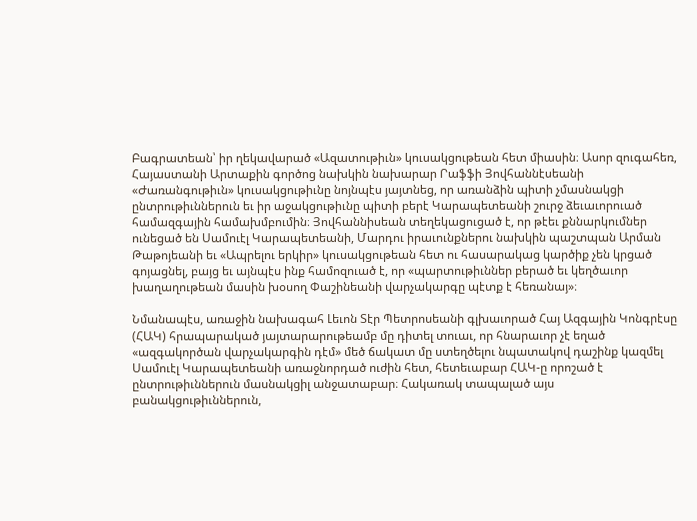Բագրատեան՝ իր ղեկավարած «Ազատութիւն» կուսակցութեան հետ միասին։ Ասոր զուգահեռ, Հայաստանի Արտաքին գործոց նախկին նախարար Րաֆֆի Յովհաննէսեանի «Ժառանգութիւն» կուսակցութիւնը նոյնպէս յայտնեց, որ առանձին պիտի չմասնակցի ընտրութիւններուն եւ իր աջակցութիւնը պիտի բերէ Կարապետեանի շուրջ ձեւաւորուած համազգային համախմբումին։ Յովհաննիսեան տեղեկացուցած է, որ թէեւ քննարկումներ ունեցած են Սամուէլ Կարապետեանի, Մարդու իրաւունքներու նախկին պաշտպան Արման Թաթոյեանի եւ «Ապրելու երկիր» կուսակցութեան հետ ու հասարակաց կարծիք չեն կրցած գոյացնել, բայց եւ այնպէս ինք համոզուած է, որ «պարտութիւններ բերած եւ կեղծաւոր խաղաղութեան մասին խօսող Փաշինեանի վարչակարգը պէտք է հեռանայ»։

Նմանապէս, առաջին նախագահ Լեւոն Տէր Պետրոսեանի գլխաւորած Հայ Ազգային Կոնգրէսը (ՀԱԿ) հրապարակած յայտարարութեամբ մը դիտել տուաւ, որ հնարաւոր չէ եղած «ազգակործան վարչակարգին դէմ» մեծ ճակատ մը ստեղծելու նպատակով դաշինք կազմել Սամուէլ Կարապետեանի առաջնորդած ուժին հետ, հետեւաբար ՀԱԿ-ը որոշած է ընտրութիւններուն մասնակցիլ անջատաբար։ Հակառակ տապալած այս բանակցութիւններուն,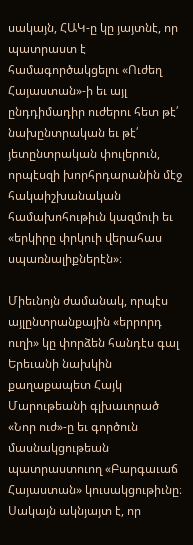սակայն, ՀԱԿ-ը կը յայտնէ, որ պատրաստ է համագործակցելու «Ուժեղ Հայաստան»-ի եւ այլ ընդդիմադիր ուժերու հետ թէ՛ նախընտրական եւ թէ՛ յետընտրական փուլերուն, որպէսզի խորհրդարանին մէջ հակաիշխանական համախոհութիւն կազմուի եւ «երկիրը փրկուի վերահաս սպառնալիքներէն»։

Միեւնոյն ժամանակ, որպէս այլընտրանքային «երրորդ ուղի» կը փորձեն հանդէս գալ Երեւանի նախկին քաղաքապետ Հայկ Մարութեանի գլխաւորած «Նոր ուժ»-ը եւ գործուն մասնակցութեան պատրաստուող «Բարգաւաճ Հայաստան» կուսակցութիւնը։ Սակայն ակնյայտ է, որ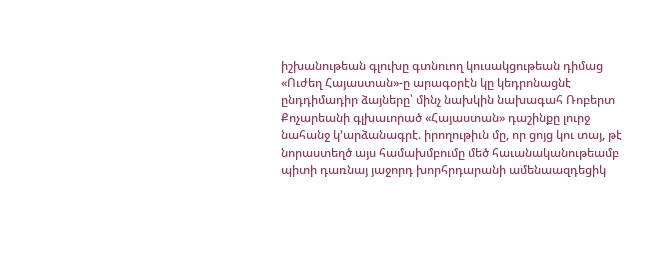իշխանութեան գլուխը գտնուող կուսակցութեան դիմաց «Ուժեղ Հայաստան»-ը արագօրէն կը կեդրոնացնէ ընդդիմադիր ձայները՝ մինչ նախկին նախագահ Ռոբերտ Քոչարեանի գլխաւորած «Հայաստան» դաշինքը լուրջ նահանջ կ՚արձանագրէ. իրողութիւն մը, որ ցոյց կու տայ, թէ նորաստեղծ այս համախմբումը մեծ հաւանականութեամբ պիտի դառնայ յաջորդ խորհրդարանի ամենաազդեցիկ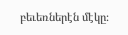բեւեռներէն մէկը։